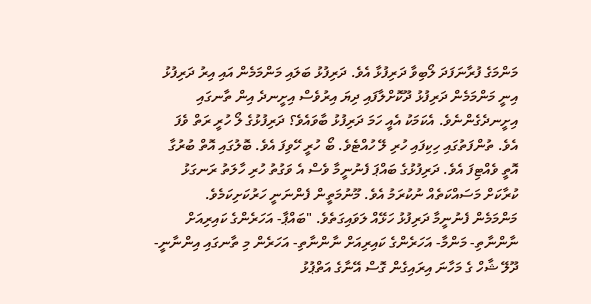މަންމަގެ ފުރާނަފަދަ ލޯބިވާ ދަރިފުޅާ އެވެ. ދަރިފުޅު ބަލައި މަންމަމެން އައި އިރު ދަރިފުޅު އިނީ މަންމަމެން ދަރިފުޅު ދޫކޮށްލާފައި ދިޔަ އިރުވެސް އިށީނދެ އިން ތާނގައި އިށީނދެގެންނެވެ. އެކަމަކު އެއީ ހަމަ ދަރިފުޅު ބާވައެވެ؟ ދަރިފުޅުގެ ލޯ ހުރީ ރަތް ވެފަ އެވެ. ތުންފަތުގައި ހިކިފައި ހުރި ލޭ ހުއްޓެވެ. ބޯ ހުރީ ހޭވިފަ އެވެ. ބޮލުގައި އޮތް ބުރުގާ އޮތީ ވެއްޓިފަ އެވެ. ދަރިފުޅުގެ ބައްޕަ ފެނުނީމާ ވެސް އެ ވަގުތު ހުރި ހާލަތު ރަނގަޅު ކުރާކަށް މަސައްކަތެއް ނުކުރަމު އެވެ. މޫނުމަތީން ފެންނަނީ ހަރުކަށިކަމެވެ.
މަންމަމެން ފެނުނީމާ ދަރިފުޅު ހަޅޭއް ލަވައިގަތެވެ. "ބައްޕާ- އަހަރެންގެ ކައިރިއަށް ނާންނާތި- މަންމާ- އަހަރެންގެ ކައިރިއަށް ނާންނާތި- އަހަރެން މި ތާނގައި އިންނާނީ- ދޫލޭ ޝާހް ގެ މަހާނަ އިރައިގެން ގޮސް އޭނާގެ އަތްޕުޅު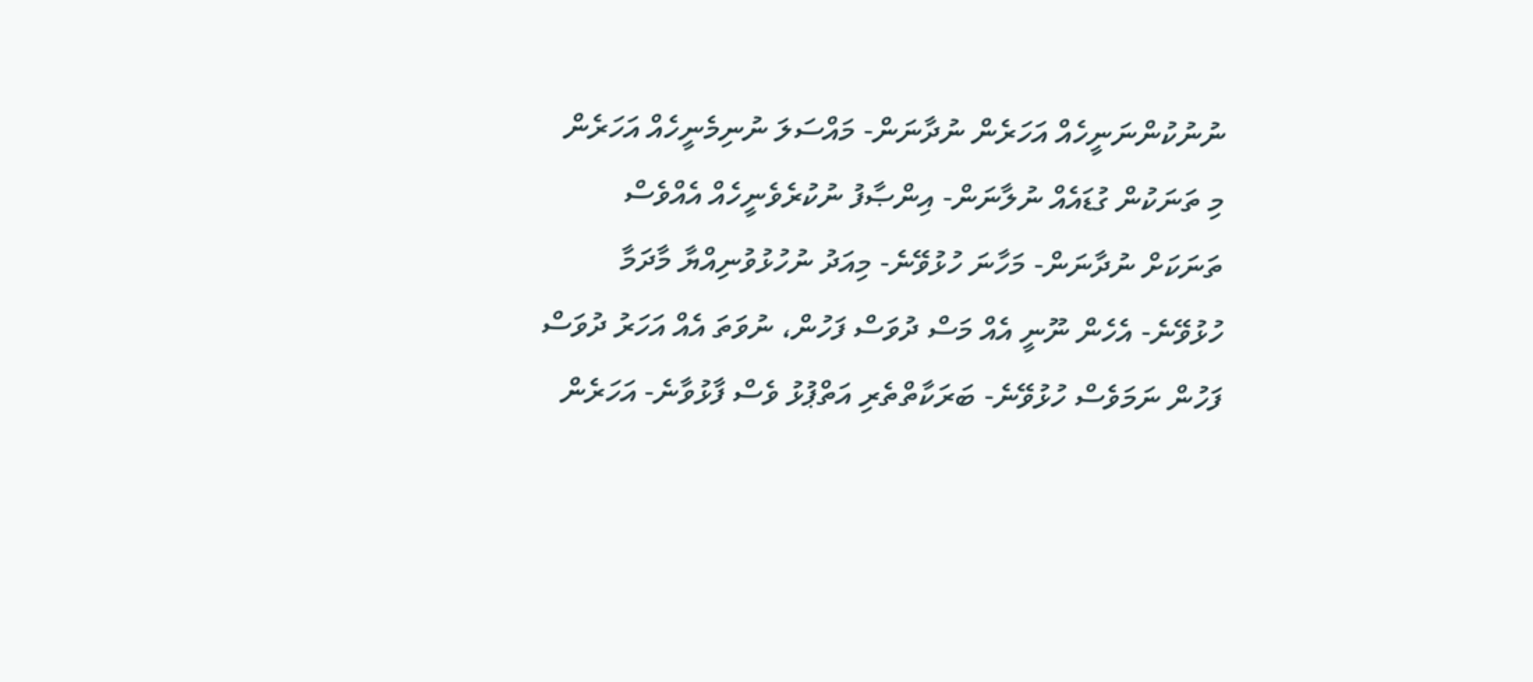ނުނުކުންނަނީހެއް އަހަރެން ނުދާނަން- މައްސަލަ ނުނިމެނީހެއް އަހަރެން މި ތަނަކުން ގުޑައެއް ނުލާނަން- އިންޞާފު ނުކުރެވެނީހެއް އެއްވެސް ތަނަކަށް ނުދާނަން- މަހާނަ ހުޅުވޭނެ- މިއަދު ނުހުޅުވުނިއްޔާ މާދަމާ ހުޅުވޭނެ- އެހެން ނޫނީ އެއް މަސް ދުވަސް ފަހުން، ނުވަތަ އެއް އަހަރު ދުވަސް ފަހުން ނަމަވެސް ހުޅުވޭނެ- ބަރަކާތްތެރި އަތްޕުޅު ވެސް ފާޅުވާނެ- އަހަރެން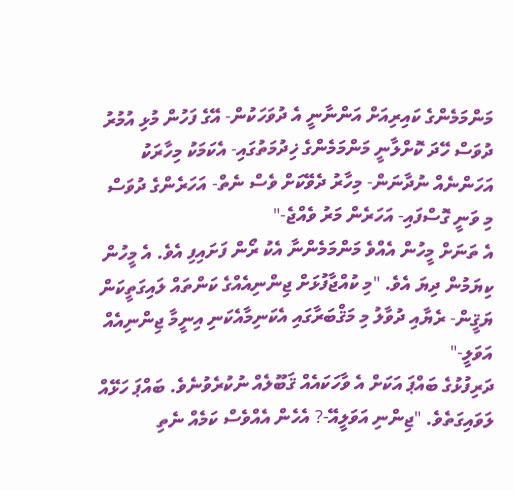މަންމަމެންގެ ކައިރިއަށް އަންނާނީ އެ ދުވަހަކުން- އޭގެ ފަހުން މުޅި އުމުރު ދުވަސް ހޭދަ ކޮށްލާނީ މަންމަމެންގެ ޚިދުމަތުގައި- އެކަމަކު މިހާރަކު އަހަންނެއް ނުދާނަން- މިހާރު ދެވޭކަށް ވެސް ނެތް- އަހަރެންގެ ދުވަސް މި ވަނީ ގޮސްފައި- އަހަރެން މަރު ވެއްޖެ-"
އެ ތަނަށް މީހުން އެއްވެ މަންމަމެންނާ އެކު ރޯން ފަށައިފި އެވެ. އެ މީހުން ކިޔަމުން ދިޔަ އެވެ. "މި ކުއްޖާފުޅަށް ޖިންނިއެއްގެ ކަންތައް ލައިގަތީކަން ޔަޤީން- ރެޔާއި ދުވާލު މި މަޤްބަރާގައި އެކަނިމާއެކަނި އިނީމާ ޖިންނިއެއް އަވަލީ-"
ދަރިފުޅުގެ ބައްޕަ އަކަށް އެ ވާހަކައެއް ޤަބޫލެއް ނުކުރެވުނެވެ. ބައްޕަ ހަޅޭއް ލަވައިގަތެވެ. "ޖިންނި އަވަލީއޭ-? އެހެން އެއްވެސް ކަމެއް ނެތި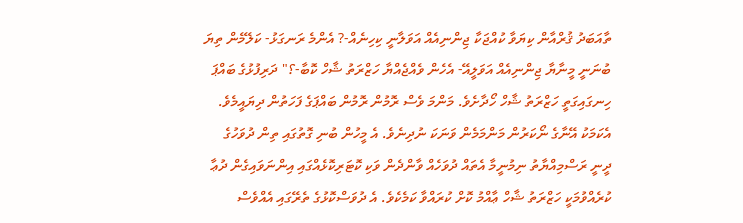ތާއަބަދު ޤުރްއާން ކިޔަވާ ކުއްޖަކާ ޖިންނިއެއް އަވަލާނީ ކިހިނެއް-? އެންމެ ރަނގަޅު- ކަލޭމެން ތިޔަ ބުނަނީ މީނާޔާ ޖިންނިއެއް އަވަލީއޭ- އެހެން ވެއްޖެއްޔާ ހަޒްރަތު ޝާހް ކޮބާ-؟" ދަރިފުޅުގެ ބައްޕަ ހިނގައިގަތީ ހަޒްރަތު ޝާހް ހޯދާށެވެ. މަންމަ ވެސް ރޮމުން ރޮމުން ބައްޕަގެ ފަހަތުން ދިޔައީމެވެ. އެކަމަކު އޭނާގެ ނޯކަރުން މަންމަމެން ވަނަކަ ނުދިނެވެ. އެ މީހުން ބުނި ގޮތުގައި ތިން ދުވަހުގެ ދީނީ ރަސްމިއްޔާތު ނިމުނީމާ އެތައް ދުވަހެއް ވާންދެން ވަކި ކޮޓަރިކޮޅެއްގައި އިންނަވައިގެން ދުޢާ ކުރެއްވުމަކީ ހަޒްރަތު ޝާހް ޢާއްމު ކޮށް ކުރައްވާ ކަމެކެވެ. އެ ދުވަސްކޮޅުގެ ތެރޭގައި އެއްވެސް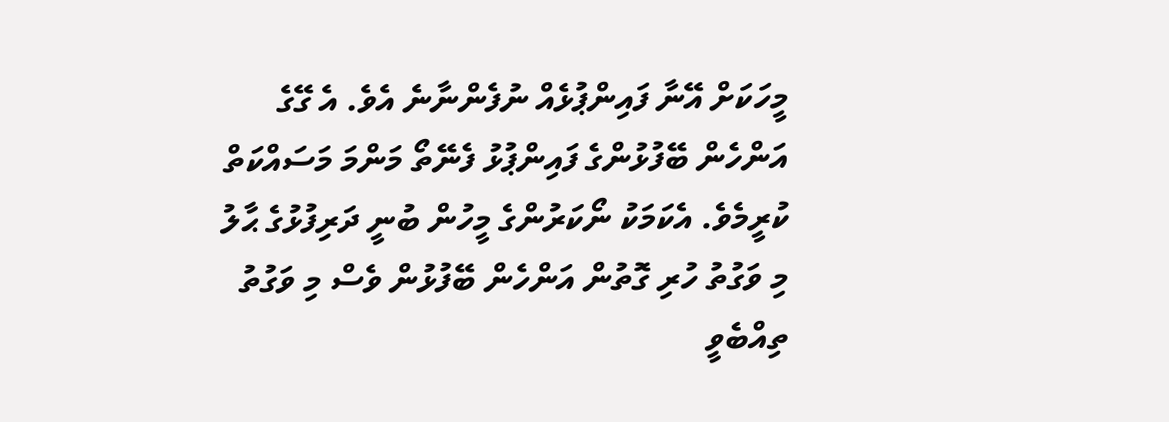މީހަކަށް އޭނާ ފައިންޕުޅެއް ނުފެންނާނެ އެވެ. އެ ގޭގެ އަންހެން ބޭފުޅުންގެ ފައިންޕުޅު ފެނޭތޯ މަންމަ މަސައްކަތް ކުރީމެވެ. އެކަމަކު ނޯކަރުންގެ މީހުން ބުނީ ދަރިފުޅުގެ ޙާލު މި ވަގުތު ހުރި ގޮތުން އަންހެން ބޭފުޅުން ވެސް މި ވަގުތު ތިއްބެވީ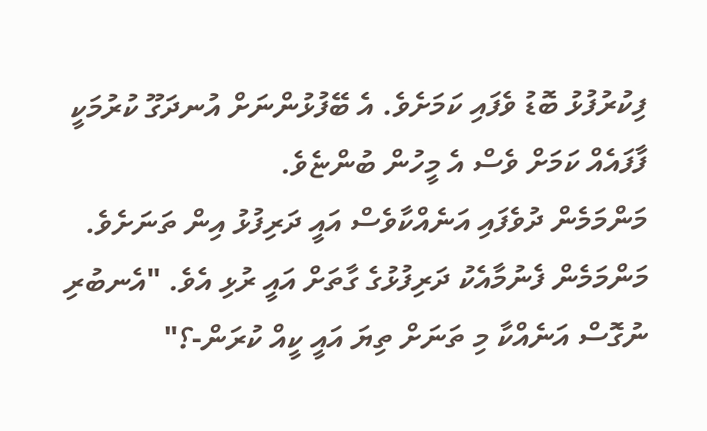ފިކުރުފުޅު ބޮޑު ވެފައި ކަމަށެވެ. އެ ބޭފުޅުންނަށް އުނދަގޫ ކުރުމަކީ ފާފައެއް ކަމަށް ވެސް އެ މީހުން ބުންޏެވެ.
މަންމަމެން ދުވެފައި އަނެއްކާވެސް އައީ ދަރިފުޅު އިން ތަނަށެވެ. މަންމަމެން ފެނުމާއެކު ދަރިފުޅުގެ ގާތަށް އައީ ރުޅި އެވެ. "އެނބުރި ނުގޮސް އަނެއްކާ މި ތަނަށް ތިޔަ އައީ ކީއް ކުރަން-؟"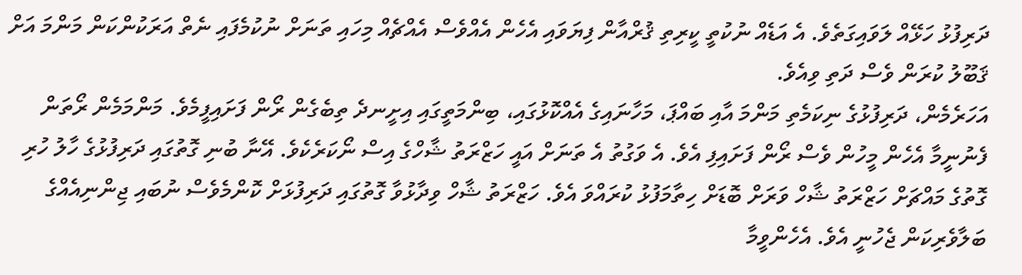ދަރިފުޅު ހަޅޭއް ލަވައިގަތެވެ. އެ އަޑެއް ނުކުތީ ކީރިތި ޤުރްއާން ފިޔަވައި އެހެން އެއްވެސް އެއްޗެއް މިހައި ތަނަށް ނުކުމެފައި ނެތް އަރަކުންކަން މަންމަ އަށް ޤަބޫލު ކުރަން ވެސް ދަތި ވިއެވެ.
އަހަރެމެން، ދަރިފުޅުގެ ނިކަމެތި މަންމަ އާއި ބައްޕަ، މަހާނައިގެ އެއްކޮޅުގައި، ބިންމަތީގައި އިށީނދެ ތިބެގެން ރޯން ފަށައިފީމެވެ. މަންމަމެން ރޯތަން ފެނުނީމާ އެހެން މީހުން ވެސް ރޯން ފަށައިފި އެވެ. އެ ވަގުތު އެ ތަނަށް އައީ ހަޒްރަތު ޝާހްގެ އިސް ނޯކަރެކެވެ. އޭނާ ބުނި ގޮތުގައި ދަރިފުޅުގެ ހާލު ހުރި ގޮތުގެ މައްޗަށް ހަޒްރަތު ޝާހް ވަރަށް ބޮޑަށް ހިތާމަފުޅު ކުރައްވަ އެވެ. ހަޒްރަތު ޝާހް ވިދާޅުވާ ގޮތުގައި ދަރިފުޅަށް ކޮންމެވެސް ނުބައި ޖިންނިއެއްގެ ބަލާވެރިކަން ޖެހުނީ އެވެ. އެހެންވީމާ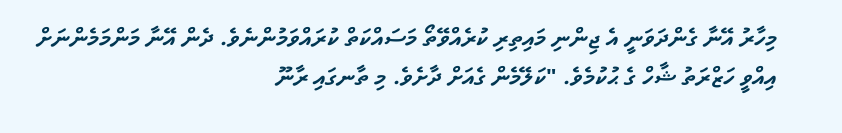މިހާރު އޭނާ ގެންދަވަނީ އެ ޖިންނި މައިތިރި ކުރެއްވޭތޯ މަސައްކަތް ކުރައްވަމުންނެވެ. ދެން އޭނާ މަންމަމެންނަށް އިއްވީ ހަޒްރަތު ޝާހް ގެ ޙުކުމެވެ. "ކަލޭމެން ގެއަށް ދާށެވެ. މި ތާނގައި ރާނޫ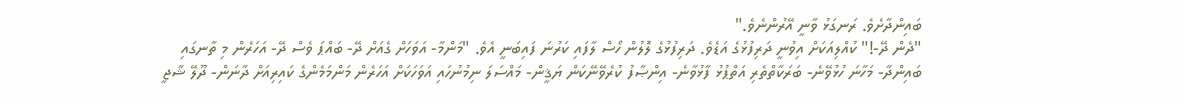ބައިންދާށެވެ. ރަނގަޅު ވާނީ އޭރުންނެވެ."
"ދެން ދޭ-!" ކުއްލިއަކަށް އިވުނީ ދަރިފުޅުގެ އަޑެވެ. ދަރިފުޅުގެ ލޮލުން ހޯސް ލާފައި ކަރުނަ ފައިބަނީ އެވެ. "މަންމާ- އަވަހަށް ގެއަށް ދޭ- ބައްޕަ ވެސް ދޭ- އަހަރެން މި ތާނގައި ބައިންދާ- މަހާނަ ހުޅުވޭނެ- ބަރަކާތްތެރި އަތްޕުޅު ފާޅުވާނެ- އިންޞާފު ކުރެވޭނޭކަން ޔަޤީން- މައްސަލަ ނިމުނުހައި އަވަހަކަށް އަހަރެން މަންމަމެންގެ ކައިރިއަށް ދާނަން- ދޫލޭ ޝާޖީ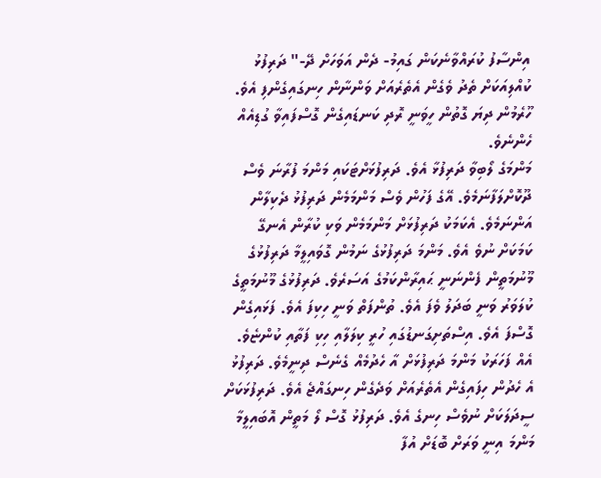އިންސާފު ކުރައްވާނެކަން ގައިމު- ދެން އަވަހަށް ދޭ-" ދަރިފުޅު ކުއްލިއަކަށް ތެދު ވެގެން އެތެރެއަށް ވަންނާން ހިނގައިގެންފި އެވެ. ހޫރެމުން ދިޔަ ގޮތުން ހީވަނީ ރޮދި ކަނޑައިގެން ގޮސްފައިވާ ގުޑިއެއް ހެންނެވެ.
މަންމަގެ ލޯބިވާ ދަރިފުޅާ އެވެ. ދަރިފުޅަށްޓަކައި މަންމަ ފުރާނަ ވެސް ދޫކޮށްލަފާނަމެވެ. އޭގެ ފަހުން ވެސް މަންމަމެން ދަރިފުޅު ދެކިލާން އަންނަމެވެ. އެކަމަކު ދަރިފުޅަށް މަންމަމެން ވަކި ކުރާން އެނގޭ ކަމަކަށް ނުވެ އެވެ. މަންމަ ދަރިފުޅުގެ ނަމުން ގޮވައިލީމާ ދަރިފުޅުގެ މޫނުމަތީން ފެންނަނީ ޙައިރާންކަމުގެ އަސަރެވެ. ދަރިފުޅުގެ މޫނުމަތީގެ ކުލަވަރު ވަނީ ބަދަލު ވެފަ އެވެ. ތުންފަތް ވަނީ ހިކިފަ އެވެ. ފަޅައިގެން ގޮސްފަ އެވެ. އިސްތަށިގަނޑުގައި ހުރީ ކިލަލާއި ހިކި ފަތާއި ކުންޏެވެ. އެއް ފަހަރަކު މަންމަ ދަރިފުޅަށް އާ ހެދުމެއް ގެނެސް ދިނީމެވެ. ދަރިފުޅު އެ ހެދުން ހިފައިގެން އެތެރެއަށް ވަދެގެން ހިނގައްޖެ އެވެ. ދަރިފުޅަކަށް ސީދަލަކަށް ނުވެސް ހިނގެ އެވެ. ދަރިފުޅު ގޮސް ލޯ މަތީން އޮބައިލީމާ މަންމަ އިނީ ވަރަށް ބޮޑަށް އުފާ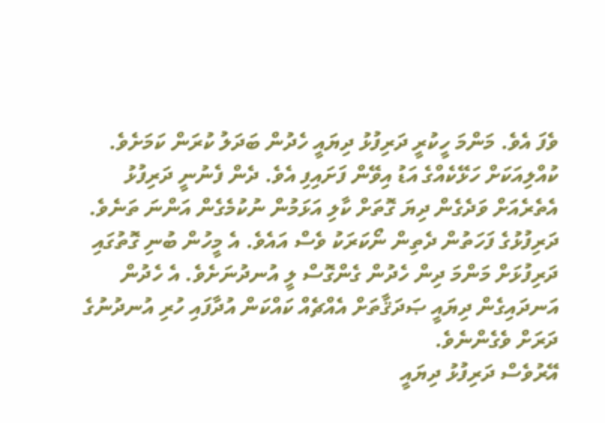ވެފަ އެވެ. މަންމަ ހީކުރީ ދަރިފުޅު ދިޔައީ ހެދުން ބަދަލު ކުރަން ކަމަށެވެ. ކުއްލިއަކަށް ހަޅޭކެއްގެ އަޑު އިވޭން ފަށައިފި އެވެ. ދެން ފެނުނީ ދަރިފުޅު އެތެރެއަށް ވަދެގެން ދިޔަ ގޮތަށް ކާލި އަޅަމުން ނުކުމެގެން އަންނަ ތަނެވެ. ދަރިފުޅުގެ ފަހަތުން ދެތިން ނޯކަރަކު ވެސް އައެވެ. އެ މީހުން ބުނި ގޮތުގައި ދަރިފުޅަށް މަންމަ ދިން ހެދުން ގެންގޮސް ލީ އުނދުނަށެވެ. އެ ހެދުން އަނދައިގެން ދިޔައީ ޞަދަޤާތަށް އެއްޗެއް ކައްކަން އުދާފައި ހުރި އުނދުނުގެ ދަރަށް ވެގެންނެވެ.
އޭރުވެސް ދަރިފުޅު ދިޔައީ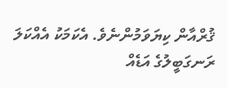ޤުރްއާން ކިޔަވަމުންނެވެ. އެކަމަކު އެއްކަލަ ރަނގަބީލުގެ އަޑެއް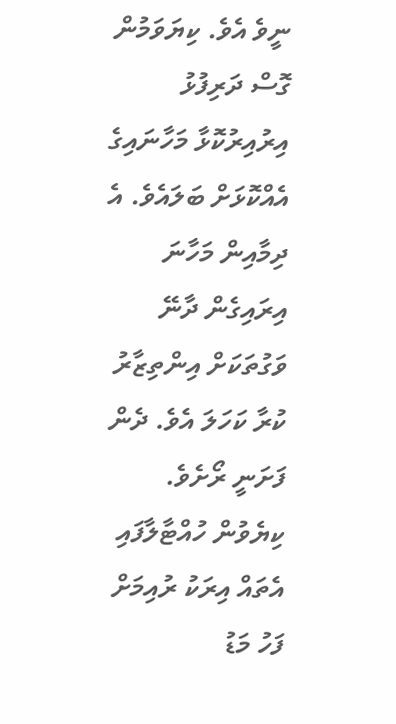ނީވެ އެވެ. ކިޔަވަމުން ގޮސް ދަރިފުޅު އިރުއިރުކޮޅާ މަހާނައިގެ އެއްކޮޅަށް ބަލައެވެ. އެ ދިމާއިން މަހާނަ އިރައިގެން ދާނޭ ވަގުތަކަށް އިންތިޒާރު ކުރާ ކަހަލަ އެވެ. ދެން ފަށަނީ ރޯށެވެ. ކިޔެވުން ހުއްޓާލާފައި އެތައް އިރަކު ރުއިމަށް ފަހު މަޑު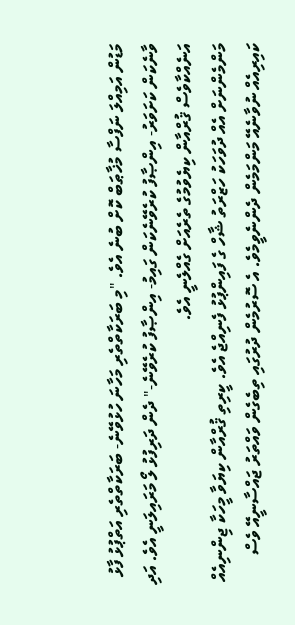މަޑުން އަމިއްލަ ނަފްސާ މުޚާޠަބް ކޮށް ބުނެ އެވެ. "މި ބަރަކާތްތެރި މަހާނަ ހުޅުވޭނެ- ބަރަކާތްތެރި އަތްޕުޅު ފާޅު ވާނެކަން ކަށަވަރު- އިންޞާފު ކުރެވޭނެކަން ގައިމު- އިންޞާފު ކުރެވޭނެ-" ދެން ދަރިފުޅު ލޯ މަރައިލަނީ އެވެ. އަދި އަނެއްކާވެސް ޤުރްއާން ކިޔެވުމުގެ ތެރެއަށް ގެއްލެނީ އެވެ.
މަންމެންނަށް އެއް ދުވަހަކު ހަޒްރަތު ޝާހް ގެ ފައިންޕުޅު ފެނިއްޖެ އެވެ. ކީރިތި ޤުރްއާން ކިޔަވާ މީހަކާ ޖިންނިއެއް ކައިރިއެއް ނުވާނެއޭ މަންމަމެން ދެންނެވީމެވެ. އެ ސޮރުމެން ދުރުގައި ތިބެގެން ވައްތަރު ޖައްސާނީއޭ ވެސް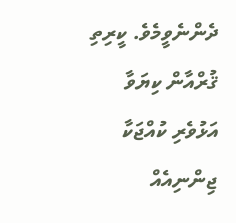ދެންނެވީމެވެ. ކީރިތި ޤުރްއާން ކިޔަވާ އަޅުވެރި ކުއްޖަކާ ޖިންނިއެއް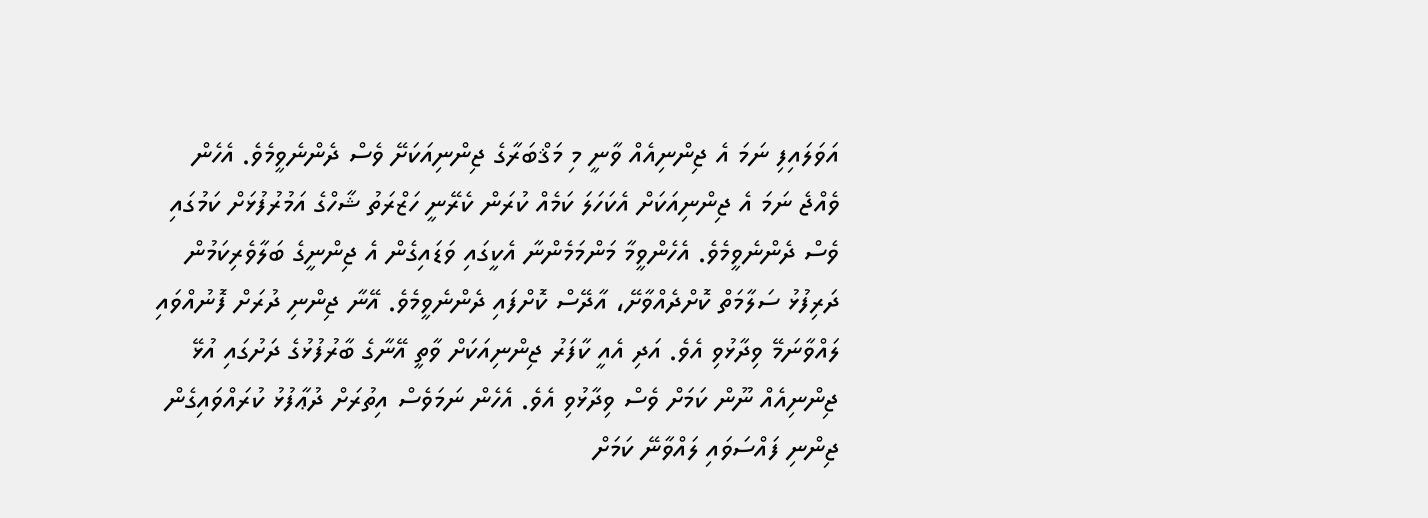އަވަލައިފި ނަމަ އެ ޖިންނިއެއް ވާނީ މި މަޤްބަރާގެ ޖިންނިއަކަށޭ ވެސް ދެންނެވީމެވެ. އެހެން ވެއްޖެ ނަމަ އެ ޖިންނިއަކަށް އެކަހަލަ ކަމެއް ކުރަން ކެރޭނީ ހަޒްރަތު ޝާހްގެ އަމުރުފުޅަށް ކަމުގައި ވެސް ދެންނެވީމެވެ. އެހެންވީމާ މަންމަމެންނާ އެކީގައި ވަޑައިގެން އެ ޖިންނީގެ ބަލާވެރިކަމުން ދަރިފުޅު ސަލާމަތް ކޮށްދެއްވާށޭ، އާދޭސް ކޮށްފައި ދެންނެވީމެވެ. އޭނާ ޖިންނި ދުރަށް ފޮނުއްވައި ލައްވާނަމޭ ވިދާޅުވި އެވެ. އަދި އެއީ ކާފަރު ޖިންނިއަކަށް ވާތީ އޭނާގެ ބާރުފުޅުގެ ދަށުގައި އުޅޭ ޖިންނިއެއް ނޫން ކަމަށް ވެސް ވިދާޅުވި އެވެ. އެހެން ނަމަވެސް އިތުރަށް ދުޢާފުޅު ކުރައްވައިގެން ޖިންނި ފައްސަވައި ލައްވާނޭ ކަމަށް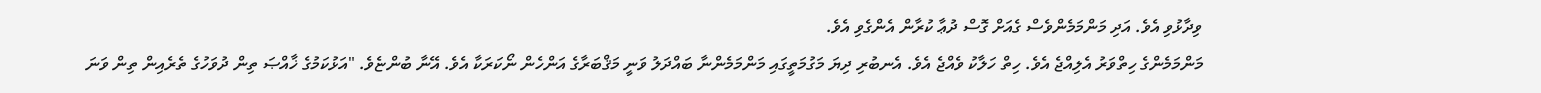ވިދާޅުވި އެވެ. އަދި މަންމަމެންވެސް ގެއަށް ގޮސް ދުޢާ ކުރާން އެންގެވި އެވެ.
މަންމަމެންގެ ހިތްވަރު އެލިއްޖެ އެވެ. ހިތް ހަލާކު ވެއްޖެ އެވެ. އެނބުރި ދިޔަ މަގުމަތީގައި މަންމަމެންނާ ބައްދަލު ވަނީ މަޤްބަރާގެ އަންހެން ނޯކަރަކާ އެވެ. އޭނާ ބުންޏެވެ. "އަޅުކަމުގެ ޚާއްޞަ ތިން ދުވަހުގެ ތެރެއިން ތިން ވަނަ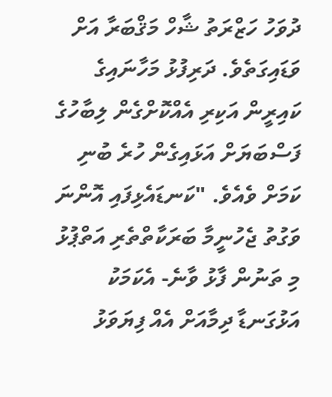ދުވަހު ހަޒްރަތު ޝާހް މަޤްބަރާ އަށް ވަޑައިގަތެވެ. ދަރިފުޅު މަހާނައިގެ ކައިރީން އަކިރި އެއްކޮށްގެން ލިބާހުގެ ފަސްބަޔަށް އަޅައިގެން ހުރެ ބުނި ކަމަށް ވެއެވެ. "ކަނޑައެޅިފައި އޮންނަ ވަގުތު ޖެހުނީމާ ބަރަކާތްތެރި އަތްޕުޅު މި ތަނުން ފާޅު ވާނެ- އެކަމަކު އަޅުގަނޑާ ދިމާއަށް އެއް ފިޔަވަޅު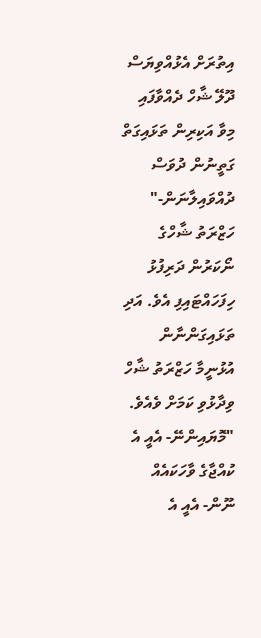އިތުރަށް އެޅުއްވިޔަސް ދޫލޭ ޝާހް ދެއްވާފައި މިވާ އަކިރިން ތަޅައިގަތް ގަތީނުން ދުވަސް ދުއްވައިލާނަން-" ހަޒްރަތު ޝާހްގެ ނޯކަރުން ދަރިފުޅު ހިފަހައްޓައިފި އެވެ. އަދި ތަޅައިގަންނާން އުޅުނީމާ ހަޒްރަތު ޝާހް ވިދާޅުވި ކަމަށް ވެއެވެ. "މޮޔައިންނޭ- އެއީ އެ ކުއްޖާގެ ވާހަކައެއް ނޫން- އެއީ އެ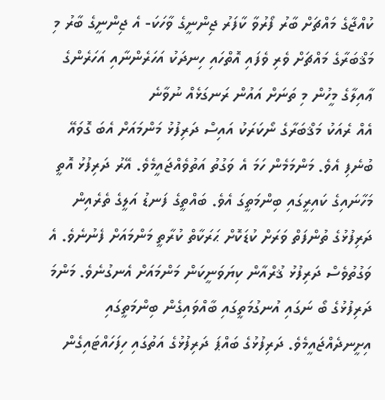ކުއްޖާގެ މައްޗަށް ބާރު ފޯރުވާ ކާފަރު ޖިންނީގެ ވާހަކަ- އެ ޖިންނީގެ ބާރު މި މަޤްބަރާގެ މައްޗަށް ވެރި ވެފައި އޮތްހައި ހިނދަކު އަހަރެންނާއި އަހަރެންގެ ޢާއިލާގެ މީހުން މި ތަނަށް އައުން ރަނގަޅެއް ނުވާނެ
އެއް ރެއަކު މަޤްބަރާގެ ނޯކަރަކު އައިސް ދަރިފުޅު މަންމައަށް އެބަ ގޮވައޭ ބުނެފި އެވެ. މަންމަމެން ހަމަ އެ ވަގުތު އަތުވެއްޖައީމެވެ. އޭރު ދަރިފުޅު އޮތީ މަހާނައިގެ ކައިރީގައި ބިންމަތީގަ އެވެ. ބައްތީގެ ފަނޑު އަލީގެ ތެރެއިން ދަރިފުޅުގެ ތުންފަތް ވަރަށް ކުޑަކޮށް ޙަރަކާތް ކުރާތީ މަންމައަށް ފެނުނެވެ. އެ ވަގުތުވެސް ދަރިފުޅު ޤުރްއާން ކިޔަވަނީކަން މަންމައަށް އެނގުނެވެ. މަންމަ ދަރިފުޅުގެ ބޯ ނަގައި އުނގުމަތީގައި ބާއްވައިގެން ބިންމަތީގައި އިށީނދެއްޖައީމެވެ. ދަރިފުޅުގެ ބައްޕަ ދަރިފުޅުގެ އަތުގައި ހިފަހައްޓައިގެން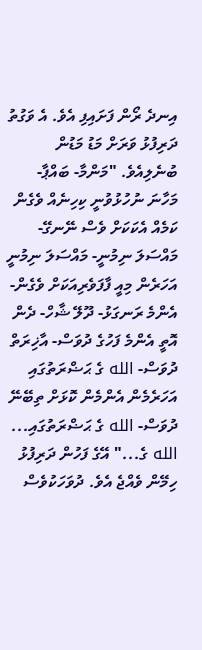އިނދެ ރޯން ފަށައިފި އެވެ. އެ ވަގުތު ދަރިފުޅު ވަރަށް މަޑު މަޑުން ބުނެލިއެވެ. "މަންމާ- ބައްޕާ- މަހާނަ ނުހުޅުވުނީ ކިހިނެއް ވެގެން ކަމެއް އެކަކަށް ވެސް ނޭނގޭ- މައްސަލަ ނިމުނީ- މައްސަލަ ނިމުނީ އަހަރެން މިއީ ފާފަވެރިއަކަށް ވެގެން- އެންމެ ރަނގަޅު- ދޫލޭ ޝާހް- ދެން އޮތީ އެންމެ ފަހުގެ ދުވަސް- އާޚިރަތް ދުވަސް- الله ގެ ޙަޟްރަތުގައި އަހަރެމެން އެންމެން ކޮޅަށް ތިބޭނޭ ދުވަސް- الله ގެ ޙަޟްރަތުގައި... الله ގެ..." އޭގެ ފަހުން ދަރިފުޅު ހިމޭން ވެއްޖެ އެވެ. ދުވަހަކުވެސް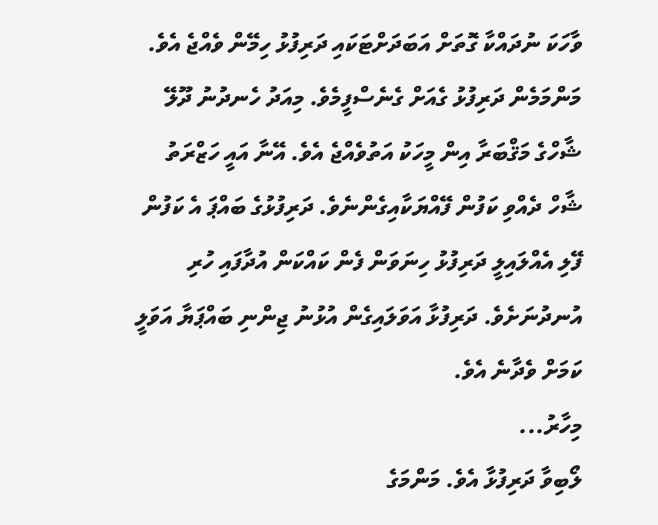ވާހަކަ ނުދައްކާ ގޮތަށް އަބަދަށްޓަކައި ދަރިފުޅު ހިމޭން ވެއްޖެ އެވެ.
މަންމަމެން ދަރިފުޅު ގެއަށް ގެނެސްފީމެވެ. މިއަދު ހެނދުނު ދޫލޭ ޝާހްގެ މަޤްބަރާ އިން މީހަކު އަތުވެއްޖެ އެވެ. އޭނާ އައީ ހަޒްރަތު ޝާހް ދެއްވި ކަފުން ފޭއްޔަކާއިގެންނެވެ. ދަރިފުޅުގެ ބައްޕަ އެ ކަފުން ފޭލި އެއްލައިލީ ދަރިފުޅު ހިނަވަން ފެން ކައްކަން އުދާފައި ހުރި އުނދުނަށެވެ. ދަރިފުޅާ އަވަލައިގެން އުޅުނު ޖިންނި ބައްޕަޔާ އަވަލީ ކަމަށް ވެދާނެ އެވެ.
މިހާރު...
ލޯބިވާ ދަރިފުޅާ އެވެ. މަންމަގެ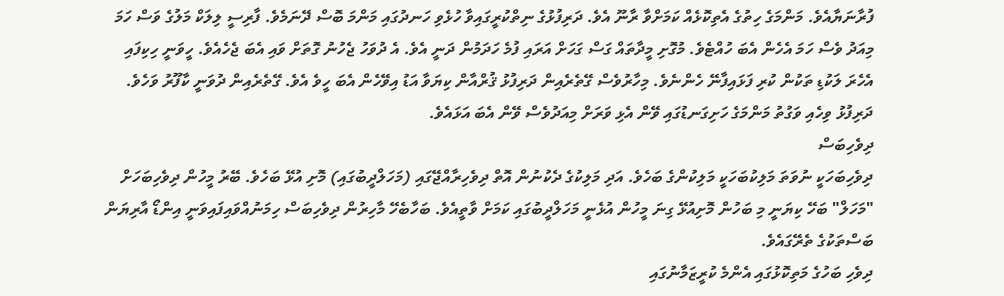ފުރާނަޔާއެވެ. މަންމަގެ ހިތުގެ އެތިކޮޅެއް ކަމަށްވާ ރާނޫ އެވެ. ދަރިފުޅުގެ ނިތްކުރީގައިވާ ހުޅެވި ހަނދުގައި މަންމަ ބޮސް ދޭނަމެވެ. ފާރިސީ ލިލަކް މަލުގެ ވަސް ހަމަ މިއަދު ވެސް ހަމަ އެހެން އެބަ ހުއްޓެވެ. މުގޮށި މީދާތައް ގަސް ގަހަށް އަރައި ފުމެ ހަދަމުން ދަނީ އެވެ. އެ ދުވަހު ޖެހުނު ގޮތަށް ވައި އެބަ ޖެހެއެވެ. ހީވަނީ ހިކިފައި އެހެރަ ލަކުޑި ތަކުން ކުރި ފަޅައިފާނޭ ހެންނެވެ. މިހާރުވެސް ގޭތެރެއިން ދަރިފުޅު ޤުރްއާން ކިޔަވާ އަޑު އިވޭހެން އެބަ ހީވެ އެވެ. ގޭތެރެއިން ދުވަނީ ކާފޫރު ވަހެވެ. ދަރިފުޅު ވިހެއި ވަގުތު މަންމަގެ ހަށިގަނޑުގައި ވޭން އެޅި ވަރަށް މިއަދުވެސް ވޭން އެބަ އަޅައެވެ.
ދިވެހިބަސް
ދިވެހިބަހަކީ ނުވަތަ މަލިކުބަހަކީ މަލިކުންގެ ބަހެވެ. އަދި މަލިކުގެ ދެކުނުން އޮތް ދިވެހިރާއްޖޭގައި (މަހަލްދީބުގައި) މޮށި އުޅޭ ބަހެވެ. ބޭރު މީހުން ދިވެހިބަހަށް "މަހަލް" ބަހޭ ކިޔަނީ މި ބަހުން މޮށިއުޅޭ ގިނަ މީހުން އުޅެނީ މަހަލްދީބުގައި ކަމަށް ވާތީއެވެ. ބަހާބެހޭ މާހިރުން ދިވެހިބަސް ހިމަނުއްވައިފައިވަނީ އިންޑޯ އާރިޔަން ބަސްތަކުގެ ތެރޭގައެވެ.
ދިވެހި ބަހުގެ މަތިކޮޅުގައި އެންމެ ކުރީޒަމާނުގައި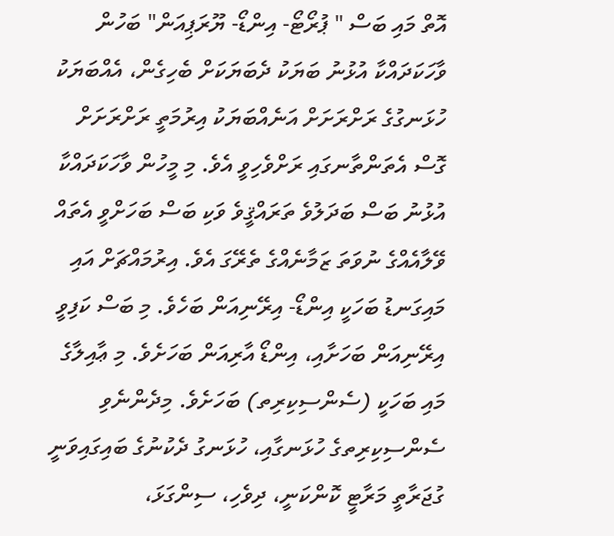އޮތް މައި ބަސް " ޕުރޯޓޯ- އިންޑޯ- ޔޫރަޕިއަން" ބަހުން ވާހަކަދައްކާ އުޅުނު ބަޔަކު ދެބަޔަކަށް ބެހިގެން، އެއްބަޔަކު ހުޅަނގުގެ ރަށްރަށަށް އަނެއްބަޔަކު އިރުމަތީ ރަށްރަށަށް ގޮސް އެތަންތާނގައި ރަށްވެހިވީ އެވެ. މި މީހުން ވާހަކަދައްކާ އުޅުނު ބަސް ބަދަލުވެ ތަރައްޤީވެ ވަކި ބަސް ބަހަށްވީ އެތައް ވޭލާއެއްގެ ނުވަތަ ޒަމާނެއްގެ ތެރޭގަ އެވެ. އިރުމައްޗަށް އައި މައިގަނޑު ބަހަކީ އިންޑޯ- އިރޭނިއަން ބަހެވެ. މި ބަސް ކަފިވީ އިރޭނިއަން ބަހަށާއި، އިންޑޯ އާރިއަން ބަހަށެވެ. މި ޢާއިލާގެ މައި ބަހަކީ (ސެންސިކިރިތ) ބަހަށެވެ. މިދެންނެވި ސެންސިކިރިތގެ ހުޅަނގާއި، ހުޅަނގު ދެކުނުގެ ބައިގައިވަނީ ގުޖަރާތީ މަރާޓީ ކޮންކަނީ، ދިވެހި، ސިންގަޅަ،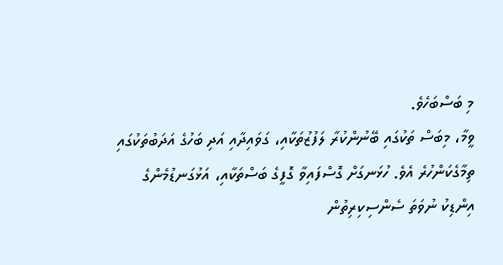މި ބަސްބަހެވެ.
ވީމާ، މިބަސް ތަކުގައި ބޭނުންކުރާ ލަފުޒުތަކާއި، ގަވައިދާއި އަދި ބަހުގެ އަދަބުތަކުގައި ތިމާގެކަންހުރެ އެވެ. ހުޅަނގަށް ގޮސްފައިވާ ގޮފީގެ ބަސްތަކާއި، އަޅުގަނޑުމެންގެ އިންޑިކު ނުވަތަ ސެންސިކިރިތުން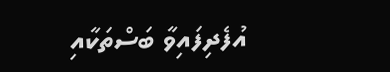އުފެދިފައިވާ ބަސްތަކާއި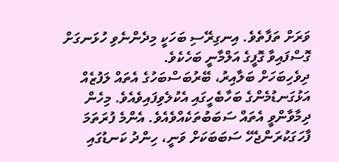ވަރަށް ތަފާތެވެ. އިނގިރޭސި ބަހަކީ މިދެންނެވި ހުޅަނގަށް ގޮސްފައިވާ ގޮފީގެ އަލްމާނީ ބަހެކެވެ.
ދިވެހިބަހަށް ބަލާއިރު، ބޭރުބަސްބަހުގެ އެތައް ލަފުޒެއް އަޅުގަނޑުމެންގެ ބަހާބެހީގައި އެކުލެވިފައިވެއެވެ. މިހެން ދިމާވާންވީ އެތައް ސަބަބުތަކެއްވެއެވެ. އެންމެ ފުރަތަމަ ފާހަގަކުރަންޖެހޭ ސަބަބަކަށް ވަނީ، ހިންދު ކަނޑުގައި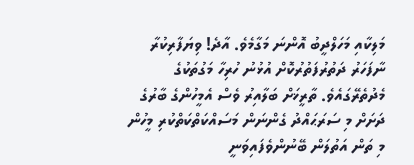މަލިކާއި މަހަލްދީބު އޮންނަ މަގާމެވެ. އާދެ! ވިޔަފާރިކުރާ ނާފަހަރު ދަތުރުފަތުރުކޮށް އުޅުނު ހުރިހާ މަގުތަކުގެ މެދުތެރޭގައެވެ. ތާރީޚަށް ބަލާއިރު ވެސް އެމީހުންގެ ބާރުގެ ދަށަށް މި ސަރަޙައްދު ގެންނަން މަސައްކަތްކަތްކުރި މީހުން މި ތަން އަތުލަން ބޭނުންވެފައިވަނީ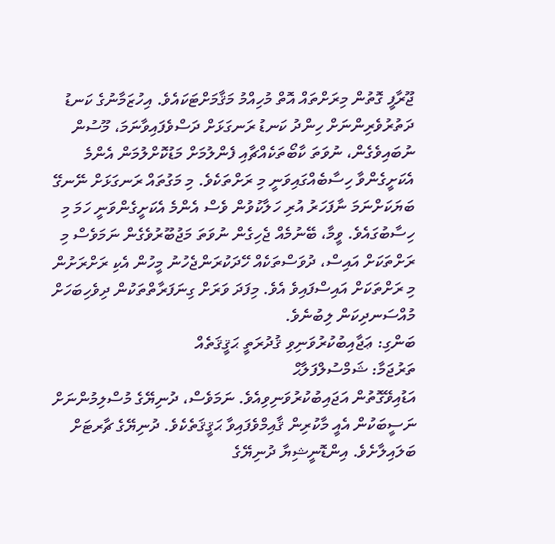ޖޫރާފީ ގޮތުން މިރަށްތައް އޮތް މުހިއްމު މަޤާމަށްޓަކައެވެ. އިހުޒަމާނުގެ ކަނޑު ދަތުރުވެރިންނަށް ހިންދު ކަނޑު ރަނގަޅަށް ދަސްވެފައިވާނަމަ، މޫސުން ނުބައިވެގެން، ނުވަތަ ކާބޯތަކެއްޗާއި ފެންލުމަށް މަޑުކޮށްލުމަން އެންމެ އެކަށީގެންވާ ހިސާބެއްގައިވަނީ މި ރަށްތަކެވެ. މި މަގުތައް ރަނގަޅަށް ނޭނގޭ ބަޔަކަށްނަމަ ނާފަހަރު އުރި ހަލާކުވުން ވެސް އެންމެ އެކަށީގެންވަނީ ހަމަ މި ހިސާބުގައެވެ. ވީމާ، ބޭނުމެއް ޖެހިގެން ނުވަތަ މަޖުބޫރުވެގެން ނަމަވެސް މި ރަށްތަކަށް އައިސް، ދުވަސްތަކެއް ހޭދަކުރަންޖެހުނު މީހުން އެކި ރަށްރަށުން މި ރަށްތަކަށް އައިސްފައިވެ އެވެ. މިފަދަ ވަރަށް ގިނަފަރާތްތަކުން ދިވެހިބަހަށް މުއްސަނދިކަން ލިބުނެވެ.
ބަންގި: ޢަޖާއިބުކުރުވަނިވި ޤުދުރަތީ ޙަޤީޤަތެއް
ތަރުޖަމާ: ޝަމްސުލްފަލާޙް
އަޑުއިވޭގޮތުން އަޖައިބުކުރުވަނިވިއެވެ. ނަމަވެސް، ދުނިޔޭގެ މުސްލިމުންނަށް ނަސީބަކުން އެއީ މާކުރިން ޤާއިމްވެފައިވާ ޙަޤީޤަތެކެވެ. ދުނިޔޭގެ ޗާރޓަށް ބަލައިލާށެވެ. އިންޑޮނީޝިޔާ ދުނިޔޭގެ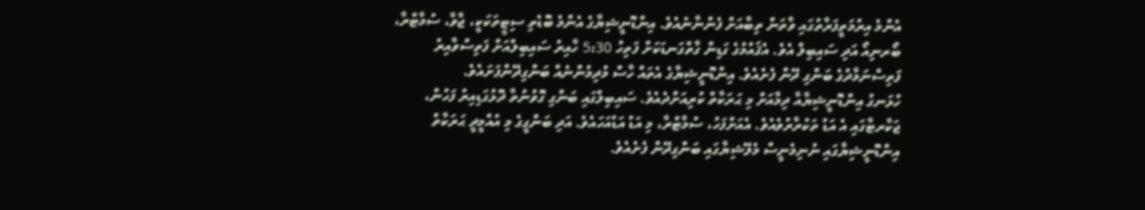އެންމެ އިރުމަތީފަރާތުގައި ވާތަން ތިބާއަށް ފެންނާނެއެވެ. އިންޑޮނީޝިޔާގެ އެންމެ ބޮޑެތި ސިޓީތަކަކީ، ޖާވާ، ސުމާޓްރާ، ބޯރނިއޯ އަދި ސައިބިލް އެވެ. އެޤައުމުގެ ގަޑިން ގާތްގަނޑަކަށް ފަތިހު 5:30 ހާއިރު ސައިބިލްއަށް ފަތިސްވާއިރު ފަތިސްނަމާދުގެ ބަންގި ދޭން ފެށެއެވެ. އިންޑޮނީޝިޔާގެ އެތައް ހާސް މުދިމުންނެއް ބަންގިދޭންފަށައެވެ.
ހުޅަނގު އިންޑޮނީޝިޔާއާ ދިމާއަށް މި ޙަރަކާތް ކުރިއަށްދެއެވެ. ސައިބިލްގައި ބަންގި ގޮވުނުތާ ދޮޅުގަޑިއިރު ފަހުން، ޖަކާރޓާގައި އެ އަޑު ތަކުރާރުވެއެވެ. އެއަށްފަހު، ސުމާޓްރާ، މި އަޑު އަޑުއަހައެވެ. އަދި ބަންގީގެ މި އުއްމީދީ ޙަރަކާތް އިންޑޮނީޝިޔާގައި ނުނިމެނީސް މެލޭޝިޔާގައި ބަންގިދޭން ފެށެއެވެ.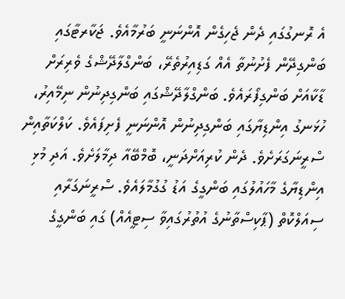އެ ރޮނގުގައި ދެން ޖެހިގެން އޮންނަނީ ބަރުމާއެވެ. ޖަކާރޓާގައި ބަންގިދޭން ފެށުނުތާ އެއް ގަޑިއިރުތެރޭ، ބަންގްލާދޭޝްގެ ވެރިރަށް ޑާކާއަށް ބަންގިފޯރައެވެ. ބަންގްލާދޭޝްގައި ބަންގިދިނުން ނިމޭއިރު، ހުޅަނގު އިންޑިޔާގައި ބަންގިދިނުން އޮންނަނީ ފެށިފައެވެ. ކަލްކަތާއިން ސްރީނަގަރަށެވެ. ދެން ކުރިއަށްދަނީ، ބޮމްބޭއާ ދިމާލަށެވެ. އަދި މުޅި އިންޑިޔާގެ މާހައުލުގައި ބަންގީގެ އަޑު ގުގުމާލައެވެ. ސްރީނަގަރާއި ސިއަލްކޮތް (ޕާކިސްތާނުގެ އުތުރުގައިވާ ސިޓީއެއް) ގައި ބަންގީގެ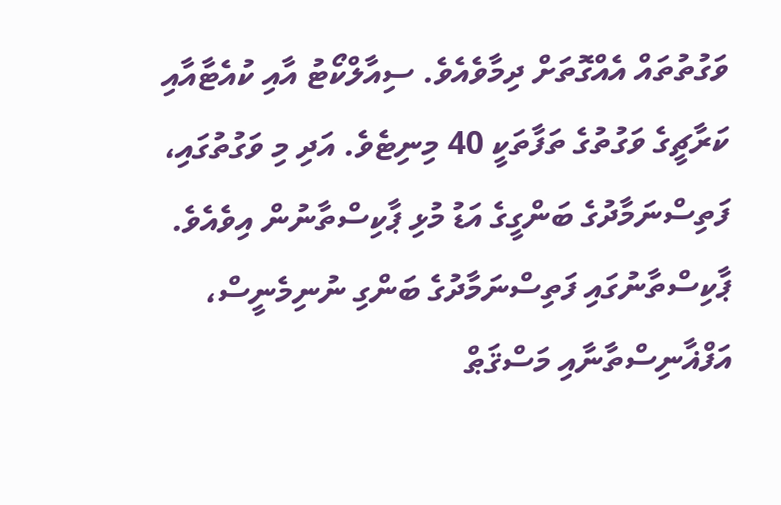ވަގުތުތައް އެއްގޮތަށް ދިމާވެއެވެ. ސިއާލްކޯޓު އާއި ކުއެޓާއާއި ކަރާޗީގެ ވަގުތުގެ ތަފާތަކީ 40 މިނިޓެވެ. އަދި މި ވަގުތުގައި، ފަތިސްނަމާދުގެ ބަންގީގެ އަޑު މުޅި ޕާކިސްތާނުން އިވެއެވެ. ޕާކިސްތާނުގައި ފަތިސްނަމާދުގެ ބަންގި ނުނިމެނީސް، އަފްޣާނިސްތާނާއި މަސްޤަޠް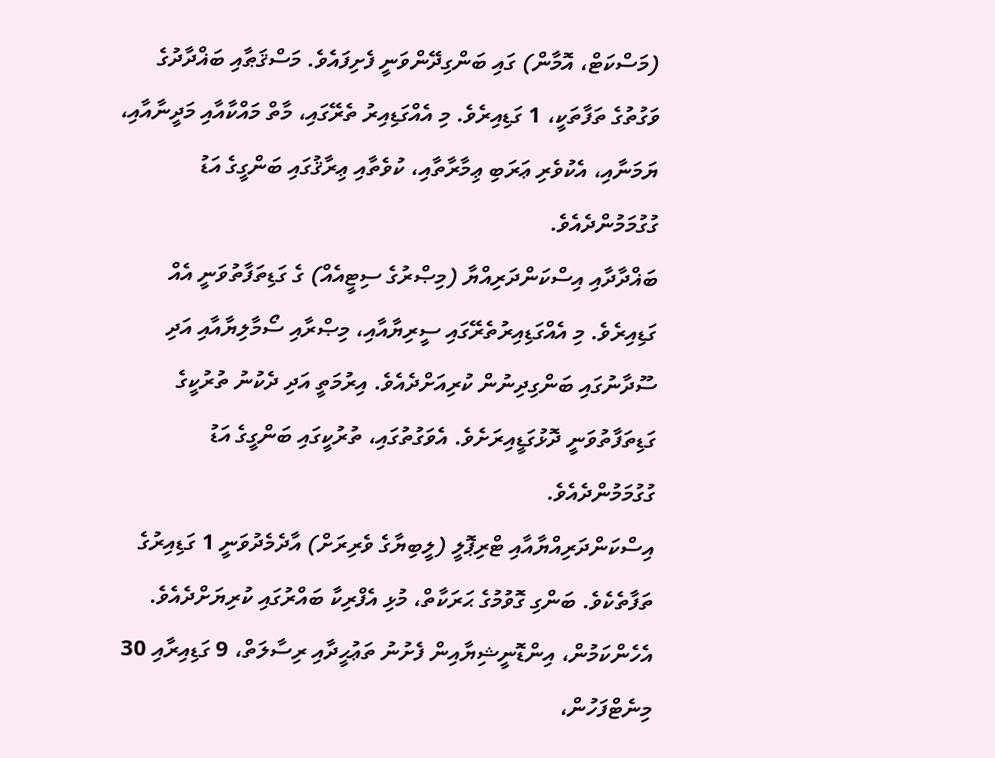(މަސްކަޓް، އޮމާން) ގައި ބަންގިދޭންވަނީ ފެށިފައެވެ. މަސްޤަޠާއި ބަޣްދާދުގެ ވަގުތުގެ ތަފާތަކީ، 1 ގަޑިއިރެވެ. މި އެއްގަޑިއިރު ތެރޭގައި، މާތް މައްކާއާއި މަދީނާއާއި، ޔަމަނާއި، އެކުވެރި ޢަރަބި ޢިމާރާތާއި، ކުވެތާއި ޢިރާޤުގައި ބަންގީގެ އަޑު ގުގުމަމުންދެއެވެ.
ބަޣްދާދާއި އިސްކަންދަރިއްޔާ (މިޞްރުގެ ސިޓީއެއް) ގެ ގަޑިތަފާތުވަނީ އެއް ގަޑިއިރެވެ. މި އެއްގަޑިއިރުތެރޭގައި ސީރިޔާއާއި، މިޞްރާއި ސޯމާލިޔާއާއި އަދި ސޫދާނުގައި ބަންގިދިނުން ކުރިއަށްދެއެވެ. އިރުމަތީ އަދި ދެކުނު ތުރުކީގެ ގަޑިތަފާތުވަނީ ދޮޅުގަޑީއިރަށެވެ. އެވަގުތުގައި، ތުރުކީގައި ބަންގީގެ އަޑު ގުގުމަމުންދެއެވެ.
އިސްކަންދަރިއްޔާއާއި ޓްރިޕޮލީ (ލީބިޔާގެ ވެރިރަށް) އާދެމެދުވަނީ 1 ގަޑިއިރުގެ ތަފާތެކެވެ. ބަންގި ގޮވުމުގެ ޙަރަކާތް، މުޅި އެފްރިކާ ބައްރުގައި ކުރިޔަށްދެއެވެ. އެހެންކަމުން، އިންޑޮނީޝިޔާއިން ފެށުނު ތަޢުޙީދާއި ރިސާލަތް، 9 ގަޑިއިރާއި 30 މިނެޓްފަހުން،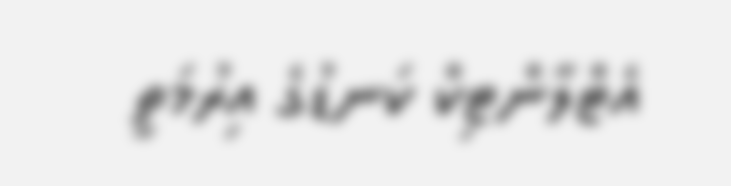އެޓްލާންޓިކް ކަނޑުގެ އިރުމަތީ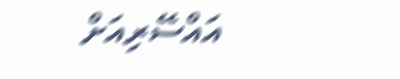އައްސޭރިއަށް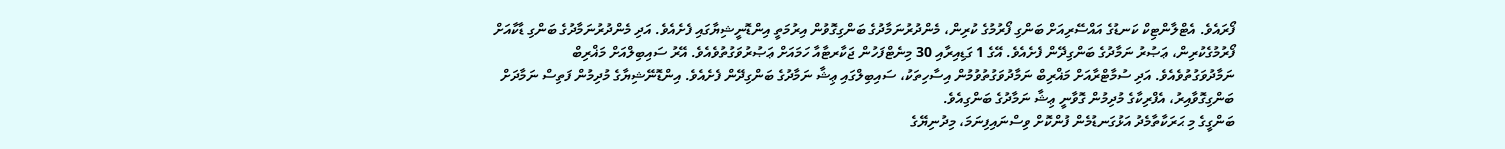ފޯރައެވެ. އެޓްލާންޓިކް ކަނޑުގެ އައްސޭރިއަށް ބަންގި ފޯރުމުގެ ކުރިން، މެންދުރުނަމާދުގެ ބަންގިގޮވުން އިރުމަތީ އިންޑޮނީޝިޔާގައި ފެށެއެވެ. އަދި މެންދުރުނަމާދުގެ ބަންގި ޑާކާއަށް ފޯރުމުގެކުރިން، ޢަޞުރު ނަމާދުގެ ބަންގިދޭން ފެށެއެވެ. އޭގެ 1 ގަޑިއިރާއި 30 މިނެޓްފަހުން ޖަކާރޓާއާ ހަމައަށް ޢަޞުރުވަގުތުވެއެވެ. އޭރު ސައިބިލްއަށް މަޣްރިބް ނަމާދުވަގުތުވެއެވެ. އަދި ސުމާޓްރާއަށް މަޣްރިބް ނަމާދުވަގުތުވުމުން އިސާހިތަކު، ސައިބިލްގައި ޢިޝާ ނަމާދުގެ ބަންގިދޭން ފެށެއެވެ. އިންޑޮނޭޝިޔާގެ މުދިމުން ފަތިސް ނަމާދަށް ބަންގިގޮވާއިރު، އެފްރިކާގެ މުދިމުން ގޮވާނީ ޢިޝާ ނަމާދުގެ ބަންގިއެވެ.
ބަންގީގެ މި ޙަރަކާތާމެދު އަޅުގަނޑުމެން ފުންކޮށް ވިސްނައިފިނަމަ، މިދުނިޔޭގެ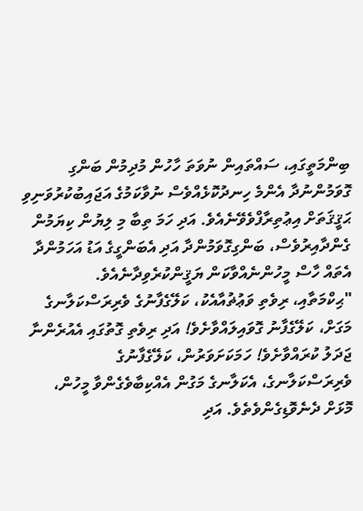ބިންމަތީގައި، ސައްތައިން ނުވަތަ ހާހުން މުދިމުން ބަންގި ގޮވަމުންނުދާ އެންމެ ހިނދުކޮޅެއްވެސް ނުވާކަމުގެ އަޖައިބުކުރުވަނިވި ޙަޤީޤަތަށް އިޢުތިރާފްވެވޭނެއެވެ. އަދި ހަމަ ތިބާ މި ލިޔުން ކިޔަމުން ގެންދާއިރުވެސް، ބަންގިގޮވަމުންދާ އަދި އެބަންގީގެ އަޑު އަހަމުންދާ އެތައް ހާސް މީހުންނެއްވާކަން ޔަޤީންކުރެވިދާނެއެވެ.
"ޙިކްމަތާއި، ރިވެތި ވަޢުޡުއާއެކު، ކަލޭގެފާނުގެ ވެރިރަސްކަލާނގެ މަގަށް، ކަލޭގެފާނު ގޮވައިލައްވާށެވެ! އަދި ރިވެތި ގޮތުގައި އެއުރެންނާ ޖަދަލު ކުރައްވާށެވެ! ހަމަކަށަވަރުން، ކަލޭގެފާނުގެ ވެރިރަސްކަލާނގެ، އެކަލާނގެ މަގުން އެއްކިބާވެގެންވާ މީހުން، މޮޅަށް ދެނެވޮޑިގެންވެތެވެ. އަދި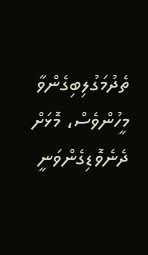ތެދުމަގުލިބިގެންވާ މީހުންވެސް، މޮޅަށް ދެނެވޮޑިގެންވަނީ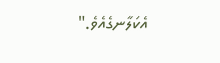އެކަލާނގެއެވެ."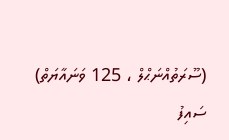(ސޫރަތުއްނަޙްލް ، 125 ވަނައާޔަތް)
ސައިފު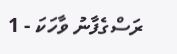ރަސްގެފާނު ވާހަކަ - 1